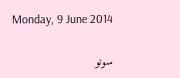Monday, 9 June 2014

سونو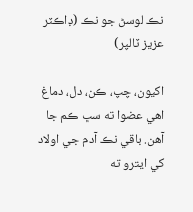نڪ لوسڻ جو نڪ (ڊاڪٽر عزيز ٽالپر)

اکيون، چپ، ڪن، دل، دماغ اهي عضوا ته سڀ ڪم جا آهن. باقي نڪ آدم جي اولاد کي ايترو ته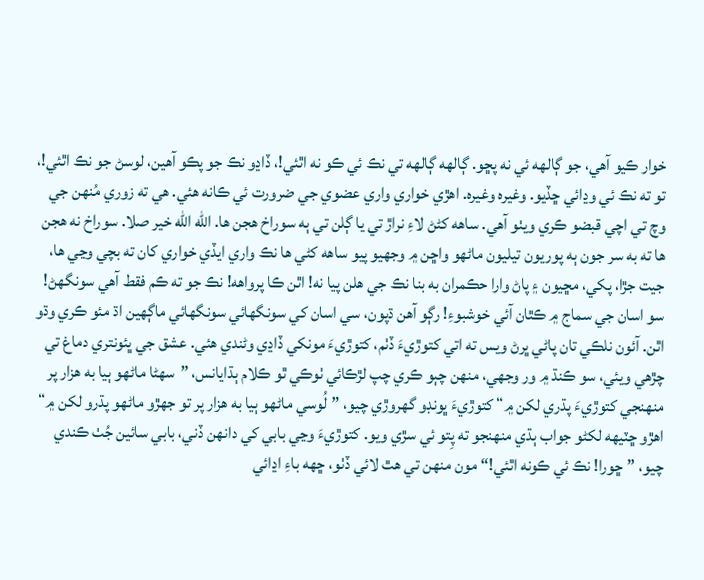خوار ڪيو آهي، جو ڳالهه ئي نه پڇو. ڳالهه ڳالهه تي نڪ ئي ڪو نه اٿئي!، ڏاڍو نڪ جو پڪو آهين، لوسڻ جو نڪ اٿئي!، تو ته نڪ ئي وڍائي ڇڏيو. وغيره وغيره. اهڙي خواري واري عضوي جي ضرورت ئي ڪانه هئي. هي ته زوري مُنهن جي وچ تي اچي قبضو ڪري ويٺو آهي. ساهه کڻڻ لاءِ نراڙ تي يا ڳلن تي ٻه سوراخ هجن ها. الله الله خير صلا. سوراخ نه هجن ها ته به سر جون ٻه پوريون تيليون ماڻهو واڇن ۾ وجهيو پيو ساهه کڻي ها نڪ واري ايڏي خواري کان ته بچي وڃي ها، جيت جڙا، پکي، مڇيون ۽ پاڻ وارا حڪمران به بنا نڪ جي هلن پيا نه! اٿن ڪا پرواهه! نڪ جو ته ڪم فقط آهي سونگهڻ! سو اسان جي سماج ۾ ڪٿان آئي خوشبوءِ! رڳو آهن ڌپون، سي اسان کي سونگهائي سونگهائي ماڳهين اڌ مئو ڪري وڌو اٿن. آئون نلڪي تان پاڻي ڀرڻ ويس ته اتي کتوڙيءَ ڏٺم، کتوڙيءَ مونکي ڏاڍي وڻندي هئي. عشق جي ڀئونتري دماغ تي چڙهي ويئي، سو ڪنڌ ۾ ور وجهي، منهن چٻو ڪري چپ لڙڪائي ٺوڪي ٿو ڪلام ٻڌايانس، ”سهڻا ماڻهو ٻيا به هزار پر منهنجي کتوڙيءَ پڌري لکن ۾“ کتوڙيءَ ڀونڊو گهروڙي چيو، ”لُوسي ماڻهو ٻيا به هزار پر تو جهڙو ماڻهو پڌرو لکن ۾“ اهڙو ڇٽيهه لکڻو جواب ٻڌي منهنجو ته پِتو ئي سڙي ويو. کتوڙيءَ وڃي بابي کي دانهن ڏني، بابي سائين جُٺ ڪندي چيو، ”ڇورا! نڪ ئي ڪونه اٿئي!“ مون منهن تي هٿ لائي ڏٺو، ڇهه باءِ اڍائي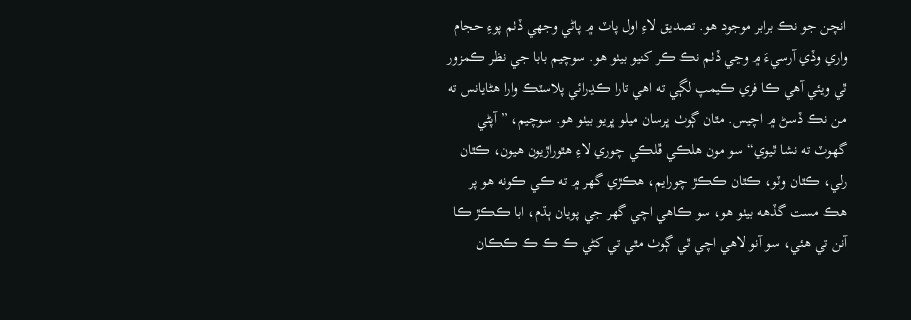انچن جو نڪ برابر موجود هو. تصديق لاءِ اول پاٽ ۾ پاڻي وجهي ڏٺم پوءِ حجام واري وڏي آرسيءَ ۾ وڃي ڏٺم نڪ ڪر کنيو بيٺو هو. سوچيم بابا جي نظر ڪمزور ٿي ويئي آهي ڪا فري ڪيمپ لڳي ته اهي تارا ڪڍرائي پلاسٽڪ وارا هڻايانس ته من نڪ ڏسڻ ۾ اچيس. مٿان ڳوٺ ڀرسان ميلو ڀريو بيٺو هو. سوچيم، ”آپڻي گهوٽ ته نشا ٿيوي“ سو مون هلڪي ڦلڪي چوري لاءِ هٿوراڙيون هيون، ڪٿان رلي، ڪٿان وٽو، ڪٿان ڪڪڙ چورايم، هڪڙي گهر ۾ ته ڪي ڪونه هو پر هڪ مست گڏهه بيٺو هو، سو ڪاهي اچي گهر جي پويان ٻڌم، ابا ڪڪڙ ڪا آنن تي هئي، سو آنو لاهي اچي ٿي ڳوٺ مٿي تي کڻي ڪ ڪ ڪ ڪڪان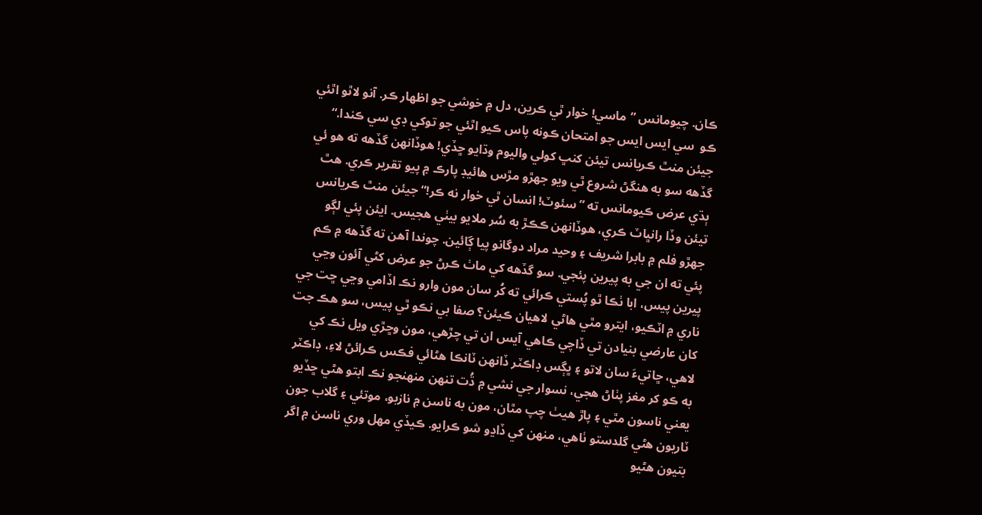ڪان. چيومانس ”ماسي! خوار ٿي ڪرين، دل ۾ خوشي جو اظهار ڪر. آنو لاٿو اٿئي ڪو  سي ايس ايس جو امتحان ڪونه پاس ڪيو اٿئي جو توکي ڊي سي ڪندا.“ جيئن منٿ ڪريانس تيئن کنڀ کولي واليوم وڌايو ڇڏي! هوڏانهن گڏهه ته هو ئي گڏهه سو به هنگڻ شروع ٿي ويو جهڙو مڙس هائيڊ پارڪ ۾ پيو تقرير ڪري. هٿ ٻڌي عرض ڪيومانس ته ”سئوٽ! انسان ٿي خوار نه ڪر!“ جيئن منٿ ڪريانس تيئن وڏا رانڀاٽ ڪري، هوڏانهن ڪڪڙ به سُر ملايو بيٺي هجيس. ايئن پئي لڳو جهڙو فلم ۾ بابرا شريف ۽ وحيد مراد دوگانو پيا ڳائين. چوندا آهن ته گڏهه ۾ ڪم پئي ته ان جي به پيرين پئجي. سو گڏهه کي ماٺ ڪرڻ جو عرض کڻي آئون وڃي پيرين پيس، ابا ٺڪا ٿو پُستي ڪرائي ته کُر سان مون وارو نڪ اڏامي وڃي ڇت جي ناري ۾ اٽڪيو، ايترو مٿي هاڻي لاهيان ڪيئن؟ صفا بي نڪو ٿي پيس، سو هڪ جت کان عارضي بنيادن تي ڏاچي ڪاهي آيس ان تي چڙهي، مون وڇڙي ويل نڪ کي لاهي، ڇاتيءَ سان لاتو ۽ ڀڳس ڊاڪٽر ڏانهن ٽانڪا هڻائي فڪس ڪرائڻ لاءِ، ڊاڪٽر به ڪو کر مغز پٺاڻ هجي، نسوار جي نشي ۾ ڌُت تنهن منهنجو نڪ ابتو هڻي ڇڏيو يعني ناسون مٿي ۽ پاڙ هيٺ چپ مٿان، مون به ناسن ۾ نازبو، موتئي ۽ گلاب جون ٽاريون هڻي گلدستو ٺاهي، منهن کي ڏاڍو شو ڪرايو. ڪيڏي مهل وري ناسن ۾ اگر بتيون هڻيو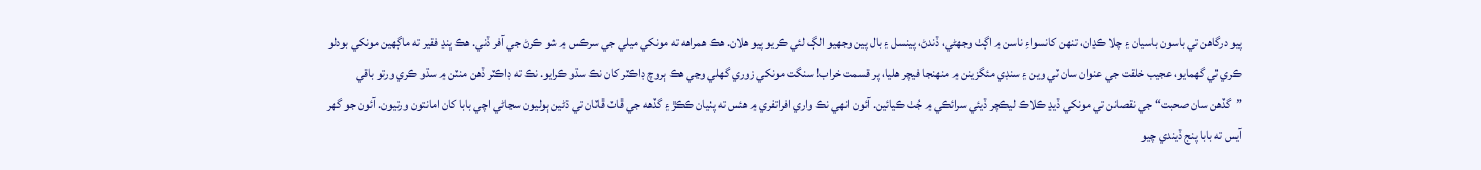پيو درگاهن تي باسون باسيان ۽ چلا ڪڍان، تنهن کانسواءِ ناسن ۾ اڳٺ وجهڻي، ڏندڻ، پينسل ۽ بال پين وجهيو الڳ لئي ڪريو پيو هلان. هڪ همراهه ته مونکي ميلي جي سرڪس ۾ شو ڪرڻ جي آفر ڏني. هڪ ڀنڍ فقير ته ماڳهين مونکي بودلو ڪري ٿي گهمايو، عجيب خلقت جي عنوان سان ٽي وين ۽ سنڊي مئگزينن ۾ منهنجا فيچر هليا، پر قسمت خراب! سنگت مونکي زوري گهلي وڃي هڪ ٻروچ ڊاڪٽر کان نڪ سڌو ڪرايو. نڪ ته ڊاڪٽر ڏهن منٽن ۾ سڌو ڪري ورتو باقي ”گڏهن سان صحبت“ جي نقصانن تي مونکي ڏيڍ ڪلاڪ ليڪچر ڏيئي سرائڪي ۾ جُٺ ڪيائين. آئون انهي نڪ واري افراتفري ۾ هئس ته پٺيان ڪڪڙ ۽ گڏهه جي ڦاٽ ڦاٽان تي ڌڻين ٻوليون سڃاڻي اچي بابا کان امانتون ورتيون. آئون جو گهر آيس ته بابا پنج ڏيندي چيو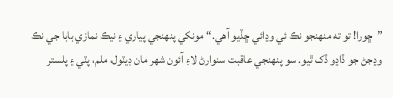”ڇورا! تو ته منهنجو نڪ ئي وڍائي ڇڏيو آهي.“ مونکي پنهنجي پياري ۽ نيڪ نمازي بابا جي نڪ وڍجڻ جو ڏاڍو ڏک ٿيو. سو پنهنجي عاقبت سنوارڻ لاءِ آئون شهر مان ڊيٽول، ملم، پٽي ۽ پلستر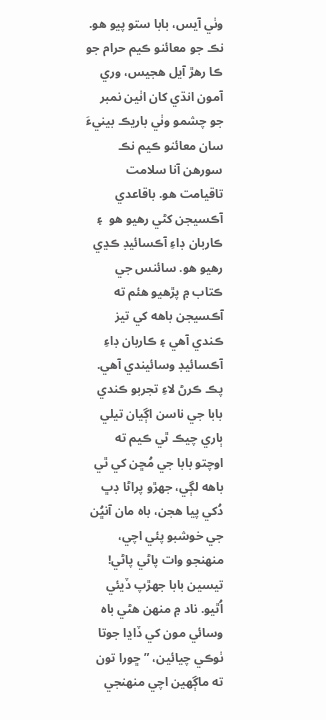وٺي آيس، بابا ستو پيو هو. نڪ جو معائنو ڪيم حرام جو ڪا رهڙ آيل هجيس، وري آمون انڌي کان اٺين نمبر جو چشمو وٺي باريڪ بينيءَ سان معائنو ڪيم نڪ سورهن آنا سلامت تاقيامت هو. باقاعدي آڪسيجن کڻي رهيو هو  ۽ ڪاربان ڊاءِ آڪسائيڊ ڪڍي رهيو هو. سائنس جي ڪتاب ۾ پڙهيو هئم ته آڪسيجن باهه کي تيز ڪندي آهي ۽ ڪاربان ڊاءِ آڪسائيڊ وسائيندي آهي. پڪ ڪرڻ لاءِ تجربو ڪندي بابا جي ناسن اڳيان تيلي ٻاري چيڪ ٿي ڪيم ته اوچتو بابا جي مُڇن کي ٿي باهه لڳي، جهڙو پراڻا ڊڀ دُکي پيا هجن، باه مان آنڀُن جي خوشبو پئي اچي، منهنجو وات پاڻي پاڻي! تيسين بابا جهڙپ ڏيئي اُٿيو. ناد ۾ منهن هڻي باه وسائي مون کي ڏاڍا جوتا ٺوڪي چيائين، ”ڇورا تون ته ماڳهين اچي منهنجي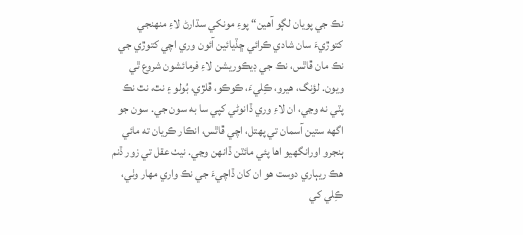نڪ جي پويان لڳو آهين“ پوءِ مونکي سڌارڻ لاءِ منهنجي کتوڙيءَ سان شادي ڪرائي ڇڏيائين آئون وري اچي کتوڙي جي نڪ مان ڦاٿس، نڪ جي ڊيڪوريشن لاءِ فرمائشون شروع ٿي ويون. لؤنگ، هيرو، ڪِليءَ، ڪوڪو، ڦلڙي، بُولو ۽ نٿ، نٿ نڪ پٽي نه وڃي، ان لاءِ وري ڏانوڻي کپي سا به سون جي. سون جو اگهه ستين آسمان تي پهتل، اچي ڦاٿس، انڪار ڪريان ته مائي ٻنجرو اورانگهيو اها پئي مائٽن ڏانهن وڃي. نيٺ عقل تي زور ڏنم هڪ ريٻاري دوست هو ان کان ڏاچيءَ جي نڪ واري مهار وٺي، ڪِلي کي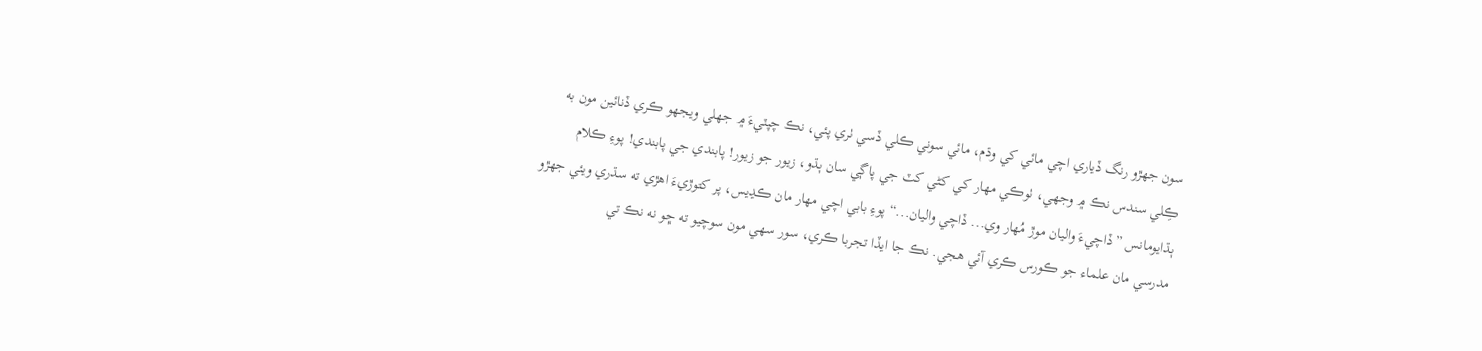سون جهڙو رنگ ڏياري اچي مائي کي وڌم، مائي سوني ڪلي ڏسي ٺري پئي، نڪ چپٽيءَ ۾ جهلي ويجهو ڪري ڏنائين مون به ڪِلي سندس نڪ ۾ وجهي، ٺوڪي مهار کي کڻي کٽ جي پاڳي سان ٻڌو، زيور جو زيور! پابندي جي پابندي! پوءِ ڪلام ٻڌايومانس ”ڏاچيءَ واليان موڙ مُهار وي... ڏاچي واليان...“ پوءِ بابي اچي مهار مان ڪڍيس، پر کتوڙيءَ اهڙي ته سڌري ويئي جهڙو مدرسي مان علماء جو ڪورس ڪري آئي هجي. نڪ جا ايڏا تجربا ڪري، سور سهي مون سوچيو ته ڇو نه نڪ تي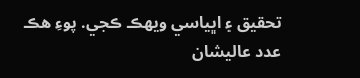تحقيق ۽ اڀياسي ويهڪ ڪجي. پوءِ هڪ عدد عاليشان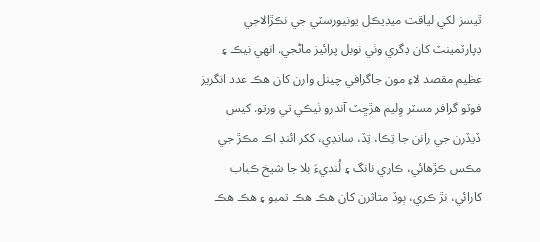ٿيسز لکي لياقت ميڊيڪل يونيورسٽي جي نڪڙالاجي ڊپارٽمينٽ کان ڊگري وٺي نوبل پرائيز ماڻجي. انهي نيڪ ۽ عظيم مقصد لاءِ مون جاگرافي چينل وارن کان هڪ عدد انگريز فوٽو گرافر مسٽر وِليم هڙڇٽ آندرو ٺيڪي تي ورتو. کيس ڏيڏرن جي رانن جا تِڪا، تِڏ، سانڊي، ککر ائنڊ اڪ مڪڙ جي مڪس ڪڙهائي، ڪاري نانگ ۽ لُنديءَ بلا جا شيخ ڪباب کارائي، نڙ ڪري، ٻوڏ متاثرن کان هڪ هڪ تمبو ۽ هڪ هڪ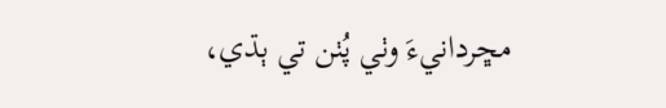مڇردانيءَ وٺي پُٺن تي ٻڌي،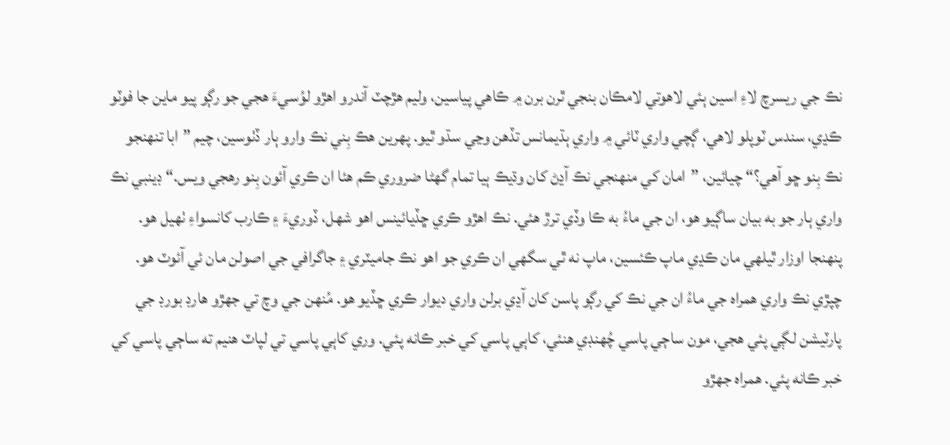نڪ جي ريسرچ لاءِ اسين ٻئي لاهوتي لامڪان بنجي ٿرن برن ۾ ڪاهي پياسين، وليم هڙچٽ آندرو اهڙو لوُسيءَ هجي جو رڳو پيو ماين جا فوٽو ڪڍي، سندس ٽوپلو لاهي، ڳچي واري ٽائي ۾ واري ٻڌيمانس تڏهن وڃي سڌو ٿيو. پهرين هڪ بِني نڪ وارو ٻار ڏٺوسين، چيم ”ابا تنهنجو نڪ بِنو ڇو آهي؟“ چيائين، ”امان کي منهنجي نڪ آڍڻ کان وڌيڪ ٻيا تمام گهڻا ضروري ڪم هئا ان ڪري آئون بِنو رهجي ويس.“ ڊينبي نڪ واري ٻار جو به بيان ساڳيو هو، ان جي ماءُ به ڪا وڏي ترڙ هئي. نڪ اهڙو ڪري ڇڏيائينس اهو شهل، ڏوريءَ ۽ ڪارب کانسواءِ ٺهيل هو. پنهنجا اوزار ٿيلهي مان ڪڍي ماپ ڪئسين، ماپ نه ٿي سگهي ان ڪري جو اهو نڪ جاميٽري ۽ جاگرافي جي اصولن مان ئي آئوٽ هو. چپڙي نڪ واري همراه جي ماءُ ان جي نڪ کي رڳو پاسن کان آڍي برلن واري ديوار ڪري ڇڏيو هو. مُنهن جي وچ تي جهڙو هارڊ بورڊ جي پارٽيشن لڳي پئي هجي، مون ساڄي پاسي چُهنڊي هنئي، کاٻي پاسي کي خبر ڪانه پئي. وري کاٻي پاسي تي لپاٽ هنيم ته ساڄي پاسي کي خبر ڪانه پئي. همراه جهڙو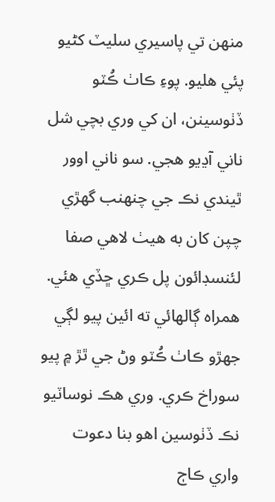منهن تي پاسيري سليٽ کڻيو پئي هليو. پوءِ ڪاٺ ڪُٽو ڏٺوسينن، ان کي وري بچي شل ناني آڍيو هجي. سو ناني اوور ٿيندي نڪ جي چنهنب گهڙي چپن کان به هيٺ لاهي صفا لئنسڊائون پل ڪري ڇڏي هئي. همراه ڳالهائي ته ائين پيو لڳي جهڙو ڪاٺ ڪُٽو وڻ جي ٿڙ ۾ پيو سوراخ ڪري. وري هڪ نوساٽيو نڪ ڏٺوسين اهو بنا دعوت واري ڪاڄ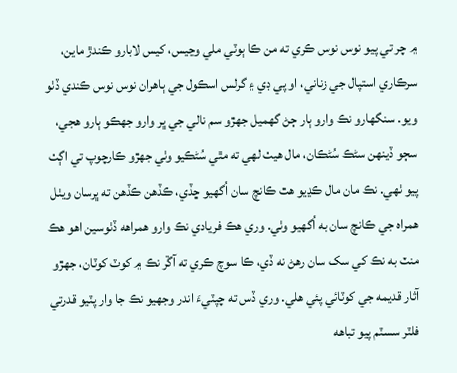۾ چر تي پيو نوس نوس ڪري ته من ڪا ٻوٽي ملي وڃيس، کيس لابارو ڪندڙ ماين، سرڪاري استپال جي زناني، او پي ڊي ۽ گرلس اسڪول جي ٻاهران نوس نوس ڪندي ڏٺو ويو. سنگهارو نڪ وارو ٻار ڄڻ گهميل جهڙو سم نالي جي ڀر وارو جهڪو ٻارو هجي، سڄو ڏينهن سڻڪ سُڻڪان، مال هيٺ لهي ته مٿي سُڻڪيو وٺي جهڙو ڪارچوپ تي اڳٺ پيو ٺهي. نڪ مان مال ڪڍيو هٿ ڪانچ سان اُگهيو ڇڏي، ڪڏهن ڪڏهن ته ڀرسان ويٺل همراه جي ڪانچ سان به اُگهيو وٺي. وري هڪ فريادي نڪ وارو همراهه ڏٺوسين اهو هڪ منٽ به نڪ کي سک سان رهڻ نه ڏي، ڪا سوچ ڪري ته آڱر نڪ ۾ کوٽ کوٽان، جهڙو آثار قديمه جي کوٽائي پئي هلي. وري ڏس ته چپٽيءَ اندر وجهيو نڪ جا وار پٽيو قدرتي فلٽر سسٽم پيو تباهه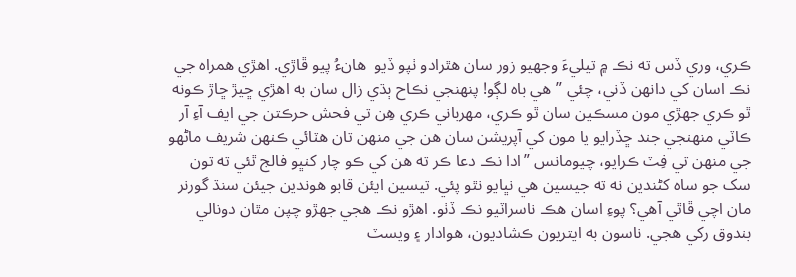ڪري، وري ڏس ته نڪ ۾ تيليءَ وجهيو زور سان هٿرادو ٺپو ڏيو  هانءُ پيو ڦاڙي. اهڙي همراه جي نڪ اسان کي دانهن ڏني، چئي ”هي باه لڳو! پنهنجي نڪاح ٻڌي زال سان به اهڙي ڇيڙ ڇاڙ ڪونه ٿو ڪري جهڙي مون مسڪين سان ٿو ڪري، مهرباني ڪري هِن تي فحش حرڪتن جي ايف آءِ آر ڪاٽي منهنجي جند ڇڏرايو يا مون کي آپريشن سان هن جي منهن تان هٽائي ڪنهن شريف ماڻهو جي منهن تي فِٽ ڪرايو، چيومانس ”ادا نڪ دعا ڪر ته هن کي ڪو چار کنڀو فالج ٿئي ته تون سک جو ساه کڻندين نه ته جيسين هي نڀايو نٿو پئي. تيسين ايئن قابو هوندين جيئن سنڌ گورنر مان اچي ڦاٿي آهي؟ پوءِ اسان هڪ ناسراٽيو نڪ ڏٺو. اهڙو نڪ هجي جهڙو چپن مٿان دونالي بندوق رکي هجي. ناسون به ايتريون ڪشاديون، هوادار ۽ ويسٽ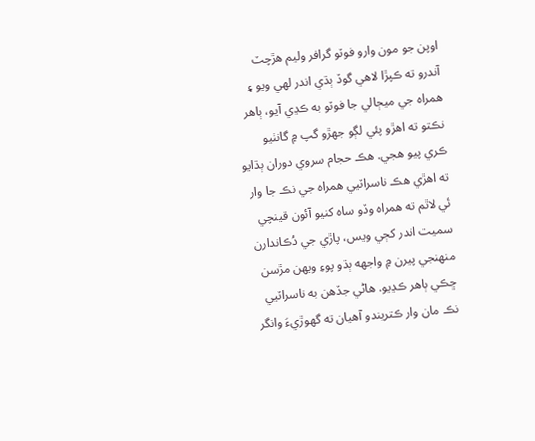اوپن جو مون وارو فوٽو گرافر وليم هڙچٽ آندرو ته ڪپڙا لاهي گوڏ ٻڌي اندر لهي ويو ۽ همراه جي ميڄالي جا فوٽو به ڪڍي آيو، ٻاهر نڪتو ته اهڙو پئي لڳو جهڙو گپ ۾ گانٺيو ڪري پيو هجي. هڪ حجام سروي دوران ٻڌايو ته اهڙي هڪ ناسراٽيي همراه جي نڪ جا وار ئي لاٿم ته همراه وڏو ساه کنيو آئون قينچي سميت اندر کڄي ويس، پاڙي جي دُڪاندارن منهنجي پيرن ۾ واجهه ٻڌو پوءِ ويهن مڙسن ڇڪي ٻاهر ڪڍيو. هاڻي جڏهن به ناسراٽيي نڪ مان وار ڪتريندو آهيان ته گهوڙيءَ وانگر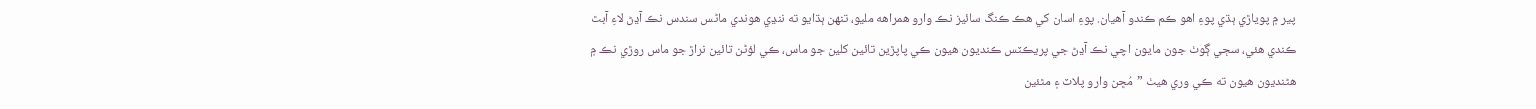پير ۾ پوياڙي ٻڌي پوءِ اهو ڪم ڪندو آهيان. پوءِ اسان کي هڪ ڪنگ سائيز نڪ وارو همراهه مليو، تنهن ٻڌايو ته ننڍي هوندي ماڻس سندس نڪ آڍڻ لاءِ آبٿ ڪندي هئي، سڄي ڳوٺ جون مايون اچي نڪ آڍڻ جي پريڪٽس ڪنديون هيون ڪي پاپڙين تائين کلين جو ماس، ڪي لؤڻن تائين نراڙ جو ماس روڙي نڪ ۾ هڻنديون هيون ته ڪي وري هيٺ ”مُڇن وارو پلاٽ ۽ مٿئين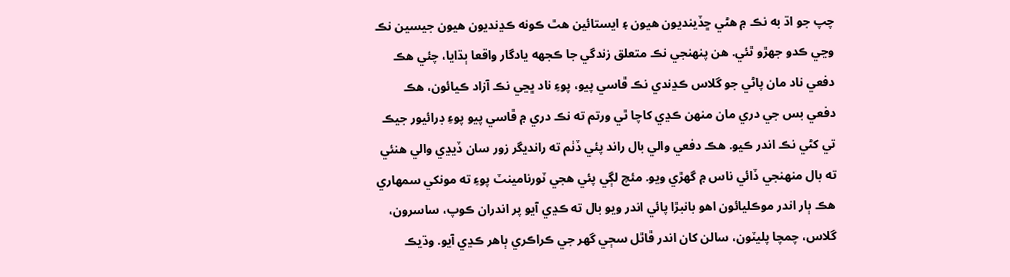چپ جو اڌ به نڪ ۾ هڻي ڇڏينديون هيون ۽ ايستائين هٿ ڪونه ڪڍنديون هيون جيسين نڪ وڃي ڪدو جهڙو ٿئي. هن پنهنجي نڪ متعلق زندگي جا ڪجهه يادگار واقعا ٻڌايا، چئي هڪ دفعي ناد مان پاڻي جو گلاس ڪڍندي نڪ ڦاسي پيو، پوءِ ناد ڀڃي نڪ آزاد ڪيائون، هڪ دفعي بس جي دري مان منهن ڪڍي کاچا ٿي ورتم ته نڪ دري ۾ ڦاسي پيو پوءِ ڊرائيور جيڪ تي کڻي نڪ اندر ڪيو. هڪ دفعي والي بال راند پئي ڏٺم ته رانديگر زور سان ڏيڍي والي هنئي ته بال منهنجي ڏائي ناس ۾ گهڙي ويو. مئچ لڳي پئي هجي ٽورنامينٽ پوءِ ته مونکي سمهاري هڪ ٻار اندر موڪليائون اهو بانبڙا پائي اندر ويو بال ته ڪڍي آيو پر اندران ڪوپ، ساسرون، گلاس، چمچا پليٽون، سالن کان اندر ڦاٿل سڄي گهر جي ڪراڪري ٻاهر ڪڍي آيو. وڌيڪ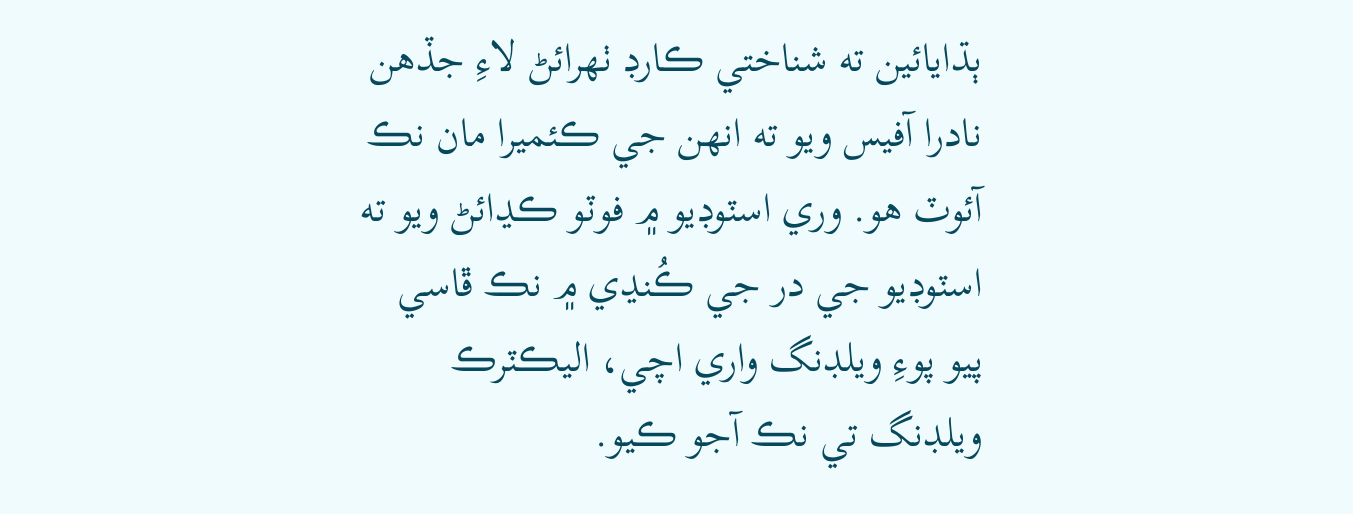ٻڌايائين ته شناختي ڪارڊ ٺهرائڻ لاءِ جڏهن نادرا آفيس ويو ته انهن جي ڪئميرا مان نڪ آئوٽ هو. وري اسٽوڊيو ۾ فوٽو ڪڍائڻ ويو ته اسٽوڊيو جي در جي ڪُنڍي ۾ نڪ ڦاسي پيو پوءِ ويلڊنگ واري اچي، اليڪٽرڪ ويلڊنگ تي نڪ آجو ڪيو.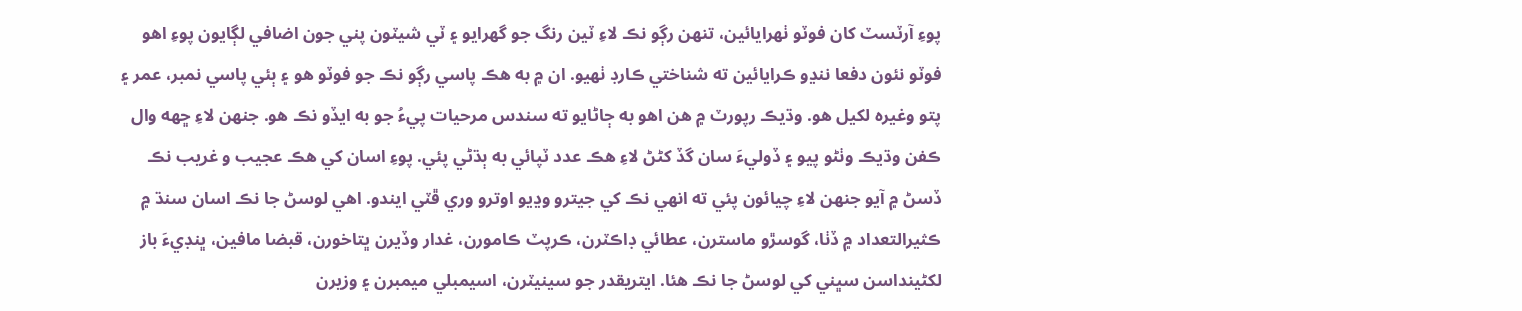پوءِ آرٽسٽ کان فوٽو ٺهرايائين، تنهن رڳو نڪ لاءِ ٽين رنگ جو گهرايو ۽ ٽي شيٽون پني جون اضافي لڳايون پوءِ اهو فوٽو نئون دفعا ننڍو ڪرايائين ته شناختي ڪارڊ ٺهيو. ان ۾ به هڪ پاسي رڳو نڪ جو فوٽو هو ۽ ٻئي پاسي نمبر، عمر ۽ پتو وغيره لکيل هو. وڌيڪ رپورٽ ۾ هن اهو به ڄاڻايو ته سندس مرحيات پيءُ جو به ايڏو نڪ هو. جنهن لاءِ ڇهه وال ڪفن وڌيڪ وٺڻو پيو ۽ ڏوليءَ سان گڏ کڻڻ لاءِ هڪ عدد ٽپائي به ٻڌڻي پئي. پوءِ اسان کي هڪ عجيب و غريب نڪ ڏسڻ ۾ آيو جنهن لاءِ چيائون پئي ته انهي نڪ کي جيترو وڍيو اوترو وري ڦٽي ايندو. اهي لوسڻ جا نڪ اسان سنڌ ۾ ڪثيرالتعداد ۾ ڏٺا، گوسڙو ماسترن، عطائي ڊاڪٽرن، ڪرپٽ ڪامورن، غدار وڏيرن ڀتاخورن، قبضا مافين، ڀنڊيءَ باز لکڻينداسن سڀني کي لوسڻ جا نڪ هئا. ايتريقدر جو سينيٽرن، اسيمبلي ميمبرن ۽ وزيرن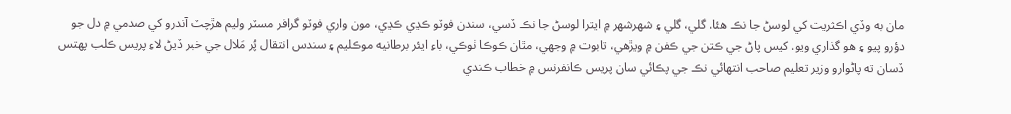مان به وڏي اڪثريت کي لوسڻ جا نڪ هئا. گلي، گلي ۽ شهرشهر ۾ ايترا لوسڻ جا نڪ ڏسي، سندن فوٽو ڪڍي ڪڍي، مون واري فوٽو گرافر مسٽر وليم هڙچٽ آندرو کي صدمي ۾ دل جو دؤرو پيو ۽ هو گذاري ويو. کيس پاڻ جي ڪتن جي ڪفن ۾ ويڙهي، تابوت ۾ وجهي، مٿان ڪوڪا ٺوڪي، باءِ ايئر برطانيه موڪليم ۽ سندس انتقال پُر مَلال جي خبر ڏيڻ لاءِ پريس ڪلب پهتس ڏسان ته پاڻوارو وزير تعليم صاحب انتهائي نڪ جي پڪائي سان پريس ڪانفرنس ۾ خطاب ڪندي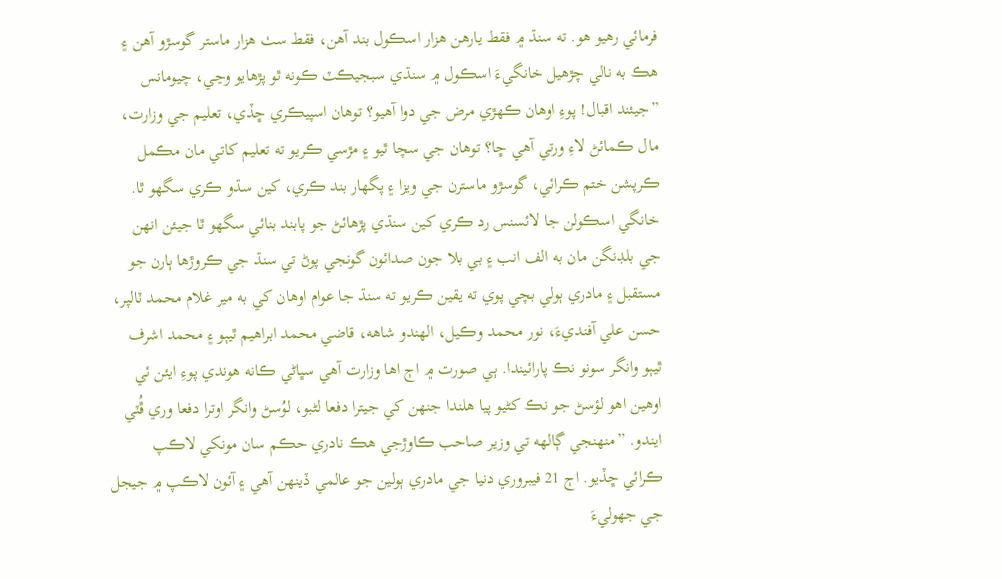فرمائي رهيو هو. ته سنڌ ۾ فقط يارهن هزار اسڪول بند آهن، فقط سٺ هزار ماستر گوسڙو آهن ۽ هڪ به نالي چڙهيل خانگيءَ اسڪول ۾ سنڌي سبجيڪٽ ڪونه ٿو پڙهايو وڃي، چيومانس ”جيئند اقبال! پوءِ اوهان ڪهڙي مرض جي دوا آهيو؟ توهان اسپيڪري ڇڏي، تعليم جي وزارت، مال ڪمائڻ لاءِ ورتي آهي ڇا؟ توهان جي سچا ٿيو ۽ مڙسي ڪريو ته تعليم کاتي مان مڪمل ڪرپشن ختم ڪرائي، گوسڙو ماسترن جي ويزا ۽ پگهار بند ڪري، کين سڌو ڪري سگهو ٿا. خانگي اسڪولن جا لائسنس رد ڪري کين سنڌي پڙهائڻ جو پابند بنائي سگهو ٿا جيئن انهن جي بلڊنگن مان به الف انب ۽ بي بلا جون صدائون گونجي پوڻ تي سنڌ جي ڪروڙها ٻارن جو مستقبل ۽ مادري ٻولي بچي پوي ته يقين ڪريو ته سنڌ جا عوام اوهان کي به مير غلام محمد ٽالپر، حسن علي آفنديءَ، نور محمد وڪيل، الهندو شاهه، قاضي محمد ابراهيم ٿيٻو ۽ محمد اشرف ٿيٻو وانگر سونو نڪ پارائيندا. ٻي صورت ۾ اڄ اها وزارت آهي سڀاڻي ڪانه هوندي پوءِ ايئن ئي اوهين اهو لؤسڻ جو نڪ کڻيو پيا هلندا جنهن کي جيترا دفعا لڻبو، لوُسڻ وانگر اوترا دفعا وري ڦُٽي ايندو. ”منهنجي ڳالهه تي وزير صاحب ڪاوڙجي هڪ نادري حڪم سان مونکي لاڪپ ڪرائي ڇڏيو. اڄ 21 فيبروري دنيا جي مادري ٻولين جو عالمي ڏينهن آهي ۽ آئون لاڪپ ۾ جيجل جي جهوليءَ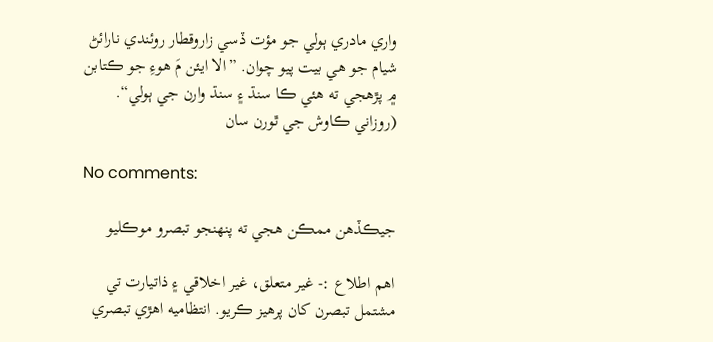واري مادري ٻولي جو مؤت ڏسي زاروقطار روئندي نارائڻ شيام جو هي بيت پيو چوان. ”الا ايئن مَ هوءِ جو ڪتابن ۾ پڙهجي ته هئي ڪا سنڌ ۽ سنڌ وارن جي ٻولي“.
(روزاني ڪاوش جي ٿورن سان

No comments:

جيڪڏهن ممڪن هجي ته پنهنجو تبصرو موڪليو

اهم اطلاع :- غير متعلق، غير اخلاقي ۽ ذاتيارت تي مشتمل تبصرن کان پرهيز ڪريو. انتظاميه اهڙي تبصري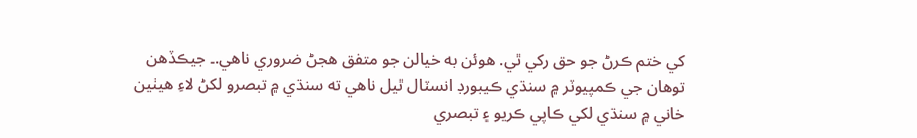کي ختم ڪرڻ جو حق رکي ٿي. هوئن به خيالن جو متفق هجڻ ضروري ناهي.۔ جيڪڏهن توهان جي ڪمپيوٽر ۾ سنڌي ڪيبورڊ انسٽال ٿيل ناهي ته سنڌي ۾ تبصرو لکڻ لاءِ هيٺين خاني ۾ سنڌي لکي ڪاپي ڪريو ۽ تبصري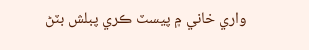واري خاني ۾ پيسٽ ڪري پبلش بٽڻ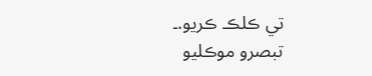تي ڪلڪ ڪريو.۔
تبصرو موڪليو